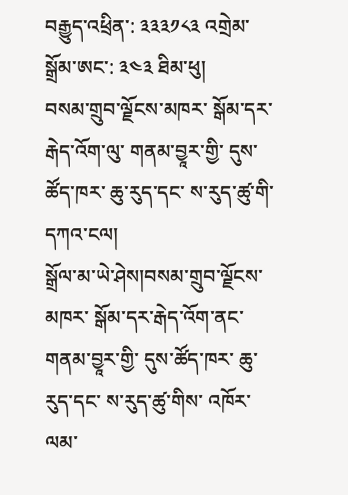བརྒྱུད་འཕྲིན་: ༣༣༣༡༨༣ འགྲེམ་སྒྲོམ་ཨང་: ༣༤༣ ཐིམ་ཕུ།
བསམ་གྲུབ་ལྗོངས་མཁར་ སྒོམ་དར་རྒེད་འོག་ལུ་ གནམ་བྱཱར་གྱི་ དུས་ཚོད་ཁར་ ཆུ་རུད་དང་ ས་རུད་ཚུ་གི་དཀའ་ངལ།
སྒྲོལ་མ་ཡེ་ཤེས།བསམ་གྲུབ་ལྗོངས་མཁར་ སྒོམ་དར་རྒེད་འོག་ནང་ གནམ་བྱཱར་གྱི་ དུས་ཚོད་ཁར་ ཆུ་རུད་དང་ ས་རུད་ཚུ་གིས་ འཁོར་ལམ་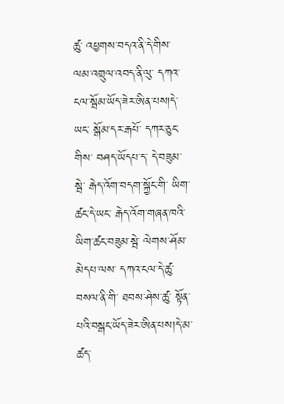ཚུ་ འཕྱགས་བདའ་ནི་དེ་གིས་ ལམ་འགྲུལ་འབད་ནི་ལུ་ དཀའ་ངལ་སྦོམ་ཡོད་ཟེར་ཨིན་པས།དེ་ཡང་ སྒོམ་དར་རྒཔོ་ དཀར་ཅུང་གིས་ བཤད་ཡོདཔ་ད་ དེ་བཟུམ་སྦེ་ རྒེད་འོག་བདག་སྐྱོང་གི་ ཡིག་ཚང་དེ་ཡང་ རྒེད་འོག་གཞན་ཁའི་ ཡིག་ཚང་བཟུམ་སྦེ་ ལེགས་ཤོམ་མེདཔ་ལས་ དཀའ་ངལ་དེ་ཚུ་ བསལ་ནི་གི་ ཐབས་ཤེས་ཚུ་ སྟོན་པའི་བསྒང་ཡོད་ཟེར་ཨིན་པས།དེ་མ་ཚད་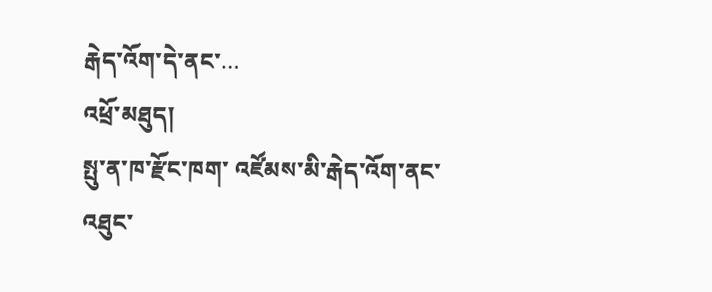རྒེད་འོག་དེ་ནང་…
འཕྲོ་མཐུད།
སྤུ་ན་ཁ་རྫོང་ཁག་ འཛོམས་མི་རྒེད་འོག་ནང་ འཐུང་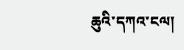ཆུའི་དཀའ་ངལ།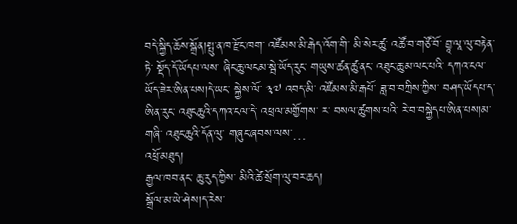བདེ་སྐྱིད་ཆོས་སྒྲོན།སྤུ་ན་ཁ་རྫོང་ཁག་ འཛོམས་མི་རྒེད་འོག་གི་ མི་སེར་ཚུ་ འཚོ་བ་གཙོ་བོ་ བྱཱ་ལཱ་ལུ་བརྟེན་ཏེ་ སྡོད་དོ་ཡོདཔ་ལས་ ཞིང་ཆུ་ལངམ་སྦེ་ཡོད་རུང་ གཡུས་ཚན་ཚུ་ནང་ འཐུང་ཆུ་མ་ལང་པའི་ དཀའ་ངལ་ཡོད་ཟེར་ཨིན་པས།དེ་ཡང་ སྐྱེས་ལོ་ ༣༧ འབད་མི་ འཛོམས་མི་རྒཔོ་ ཟླ་བ་བཀྲིས་ཀྱིས་ བཤད་ཡོདཔ་ད་ ཨིན་རུང་ འཐུངཆུའི་དཀའ་ངལ་དེ་ འཕྲལ་མགྱོགས་ ར་ བསལ་ཚུགས་པའི་ རེ་བ་བསྐྱེདཔ་ཨིན་པས།མ་གཞི་ འཐུང་ཆུའི་དོན་ལུ་ གཞུང་ཞབས་ལས་…
འཕྲོ་མཐུད།
རྒྱལ་ཁབ་ནང་ ཆུ་རུད་ཀྱིས་ མིའི་ཚེ་སྲོག་ལུ་བར་ཆད།
སྒྲོལ་མ་ཡེ་ཤེས།ད་རེས་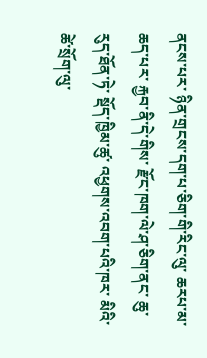ནངས་པར་ ཉིན་གྲངས་དག་པ་ཅིག་གི་རིང་ལུ་ ཆརཔ་མ་ཆད་པར་ རྐྱབ་ནི་དེ་གིས་ རྫོང་ཁག་ལེ་ཤ་ཅིག་ནང་ ཆུ་རུད་ཐོན་ཏེ་ སྡོད་ཁྱིམ་ཚུ་ འཕྱགས་འབག་པའི་ཁར་ མིའི་ཚེ་སྲོག་ལུ་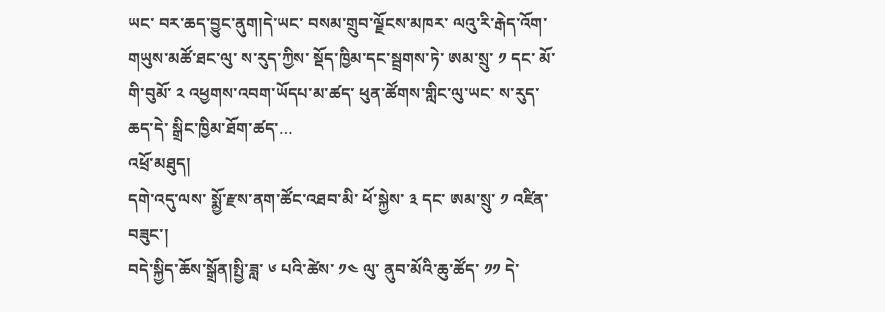ཡང་ བར་ཆད་བྱུང་ནུག།དེ་ཡང་ བསམ་གྲུབ་ལྗོངས་མཁར་ ལའུ་རི་རྒེད་འོག་ གཡུས་མཚོ་ཐང་ལུ་ ས་རུད་ཀྱིས་ སྡོད་ཁྱིམ་དང་སྦྲགས་ཏེ་ ཨམ་སྲུ་ ༡ དང་ མོ་གི་བུམོ་ ༢ འཕྱགས་འབག་ཡོདཔ་མ་ཚད་ ཕུན་ཚོགས་གླིང་ལུ་ཡང་ ས་རུད་ཆད་དེ་ སྒྲིང་ཁྱིམ་ཐོག་ཚད་…
འཕྲོ་མཐུད།
དགེ་འདུ་ལས་ སྨྱོ་རྫས་ནག་ཚོང་འཐབ་མི་ ཕོ་སྐྱེས་ ༣ དང་ ཨམ་སྲུ་ ༡ འཛིན་བཟུང་།
བདེ་སྐྱིད་ཆོས་སྒྲོན།སྤྱི་ཟླ་ ༦ པའི་ཚེས་ ༡༤ ལུ་ ནུབ་མོའི་ཆུ་ཚོད་ ༡༡ དེ་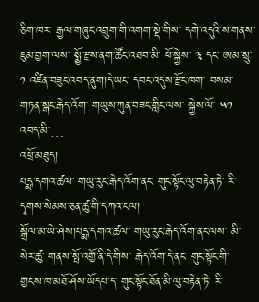ཅིག་ཁར་ རྒྱལ་གཞུང་འབྲུག་གི་འགག་སྡེ་གིས་ དགེ་འདུའི་ས་གནས་ ཇུམ་བྱག་ལས་ སྨྱོ་རྫས་ནག་ཚོང་འཐབ་མི་ ཕོ་སྐྱེས་ ༣ དང་ ཨམ་སྲུ་ ༡ འཛིན་བཟུང་འབད་ནུག།དེ་ཡང་ དབང་འདུས་རྫོང་ཁག་ བསམ་གཏན་སྒང་རྒེད་འོག་ གཡུས་ཀུན་བཟང་གླིང་ལས་ སྐྱེས་ལོ་ ༥༡ འབད་མི་…
འཕྲོ་མཐུད།
པདྨ་དགའ་ཚལ་ གཡུ་རུང་རྒེད་འོག་ནང་ གུང་སྟོང་ལུ་བརྟེན་ཏེ་ རི་དྭགས་སེམས་ཅན་ཚུ་གི་དཀའ་ངལ།
སྒྲོལ་མ་ཡེ་ཤེས།པདྨ་དགའ་ཚལ་ གཡུ་རུང་རྒེད་འོག་ནང་ལས་ མི་སེར་ཚུ་ གནས་སྤོ་འགྱོ་ནི་དེ་གིས་ རྒེད་འོག་དེ་ནང་ གུང་སྟོང་གི་ གྱངས་ཁ་མཐོ་ཤོས་ཡོདཔ་ད་ གུང་སྟོང་ཐོན་མི་ལུ་བརྟེན་ཏེ་ རི་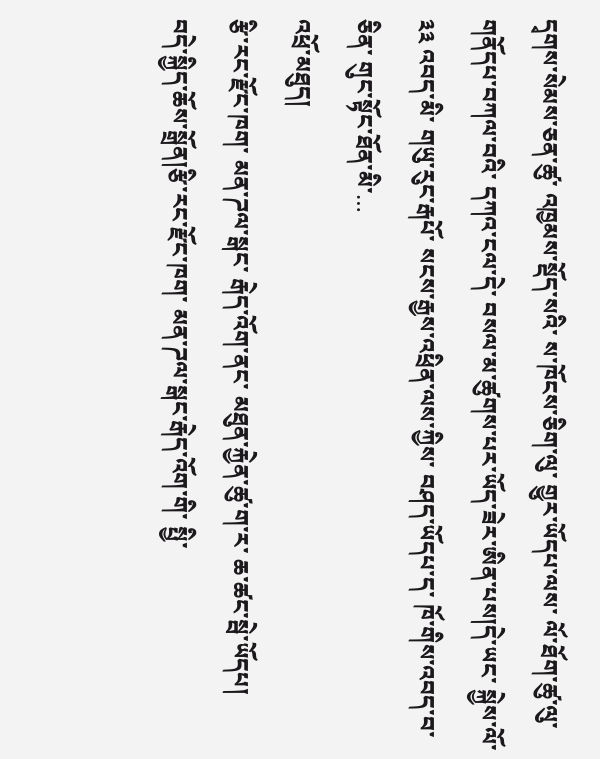དྭགས་སེམས་ཅན་ཚུ་ འཁྱམས་སྡོད་སའི་ ས་ཁོངས་ཅིག་ལུ་ གྱུར་ཡོདཔ་ལས་ ལོ་ཐོག་ཚུ་ལུ་ གནོདཔ་བཀལ་བའི་ དཀའ་ངལ་དེ་ བསལ་མ་ཚུགས་པར་ཡོད་ཟེར་ཨིན་པས།དེ་ཡང་ སྐྱེས་ལོ་ ༣༣ འབད་མི་ གཡུ་རུང་རྒཔོ་ སངས་རྒྱས་འཕྲིན་ལས་ཀྱིས་ བཤད་ཡོདཔ་ད་ ཁོ་གིས་འབད་བ་ཅིན་ གུང་སྟོང་ཐོན་མི་…
འཕྲོ་མཐུད།
རྩི་རང་རྫོང་ཁག་ མན་ཌལ་སྒང་ རྒེད་འོག་ནང་ མཐུན་རྐྱེན་ཚུ་ག་ར་ ཆ་ཚང་སྦེ་ཡོདཔ།
བདེ་སྐྱིད་ཆོས་སྒྲོན།རྩི་རང་རྫོང་ཁག་ མན་ཌལ་སྒང་རྒེད་འོག་གི་ སྤྱི་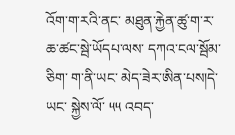འོག་ག་རའི་ནང་ མཐུན་རྐྱེན་ཚུ་ག་ར་ ཆ་ཚང་སྦེ་ཡོདཔ་ལས་ དཀའ་ངལ་སྦོམ་ཅིག་ ག་ནི་ཡང་ མེད་ཟེར་ཨིན་པས།དེ་ཡང་ སྐྱེས་ལོ་ ༥༥ འབད་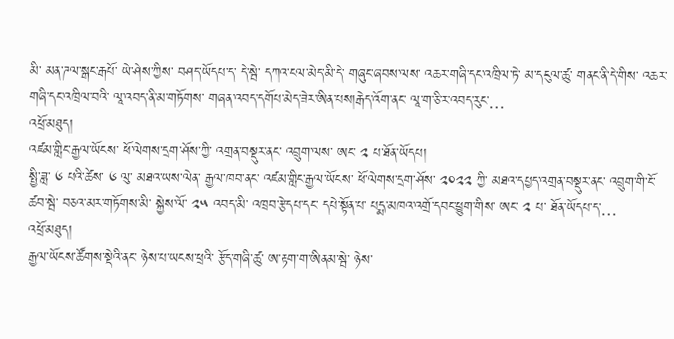མི་ མན་ཌལ་སྒང་རྒཔོ་ ཡེ་ཤེས་ཀྱིས་ བཤད་ཡོདཔ་ད་ དེ་སྦེ་ དཀའ་ངལ་མེད་མི་དེ་ གཞུང་ཞབས་ལས་ འཆར་གཞི་དང་འཁྲིལ་ཏེ་ མ་དངུལ་ཚུ་ གནང་ནི་དེ་གིས་ འཆར་གཞི་དང་འཁྲིལ་བའི་ ལཱ་འབད་ནི་མ་གཏོགས་ གཞན་འབད་དགོཔ་མེད་ཟེར་ཨིན་པས།རྒེད་འོག་ནང་ ལཱ་ག་ཅི་ར་འབད་རུང་…
འཕྲོ་མཐུད།
འཛམ་གླིང་རྒྱལ་ཡོངས་ ཕོ་ལེགས་དྲག་ཤོས་ཀྱི་ འགྲན་བསྡུར་ནང་ འབྲུག་ལས་ ཨང་ ༢ པ་ཐོན་ཡོདཔ།
སྤྱི་ཟླ་ ༦ པའི་ཚེས་ ༦ ལུ་ མཐའ་ཡས་ལེན་ རྒྱལ་ཁབ་ནང་ འཛམ་གླིང་རྒྱལ་ཡོངས་ ཕོ་ལེགས་དྲག་ཤོས་ ༢༠༢༢ ཀྱི་ མཐའ་དཔྱད་འགྲན་བསྡུར་ནང་ འབྲུག་གི་ངོ་ཚབ་སྦེ་ བཅའ་མར་གཏོགས་མི་ སྐྱེས་ལོ་ ༢༥ འབད་མི་ འཁྲབ་རྩེདཔ་དང་ དཔེ་སྟོན་པ་ པདྨ་མཁའ་འགྲོ་དབང་ཕྱུག་གིས་ ཨང་ ༢ པ་ ཐོན་ཡོདཔ་ད་…
འཕྲོ་མཐུད།
རྒྱལ་ཡོངས་ཚོགས་སྡེའི་ནང་ ཉེས་པ་ཡངས་ཕྲའི་ རྩོད་གཞི་ཚུ་ ཨ་རྟག་ག་ཨིནམ་སྦེ་ ཉེས་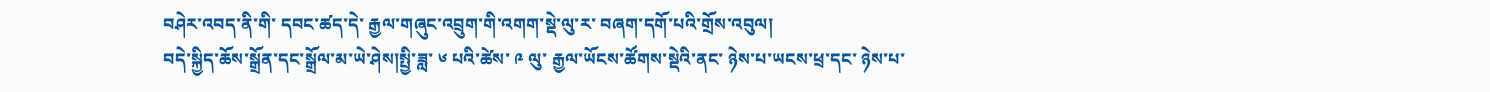བཤེར་འབད་ནི་གི་ དབང་ཚད་དེ་ རྒྱལ་གཞུང་འབྲུག་གི་འགག་སྡེ་ལུ་ར་ བཞག་དགོ་པའི་གྲོས་འབུལ།
བདེ་སྐྱིད་ཆོས་སྒྲོན་དང་སྒྲོལ་མ་ཡེ་ཤེས།སྤྱི་ཟླ་ ༦ པའི་ཚེས་ ༩ ལུ་ རྒྱལ་ཡོངས་ཚོགས་སྡེའི་ནང་ ཉེས་པ་ཡངས་ཕྲ་དང་ ཉེས་པ་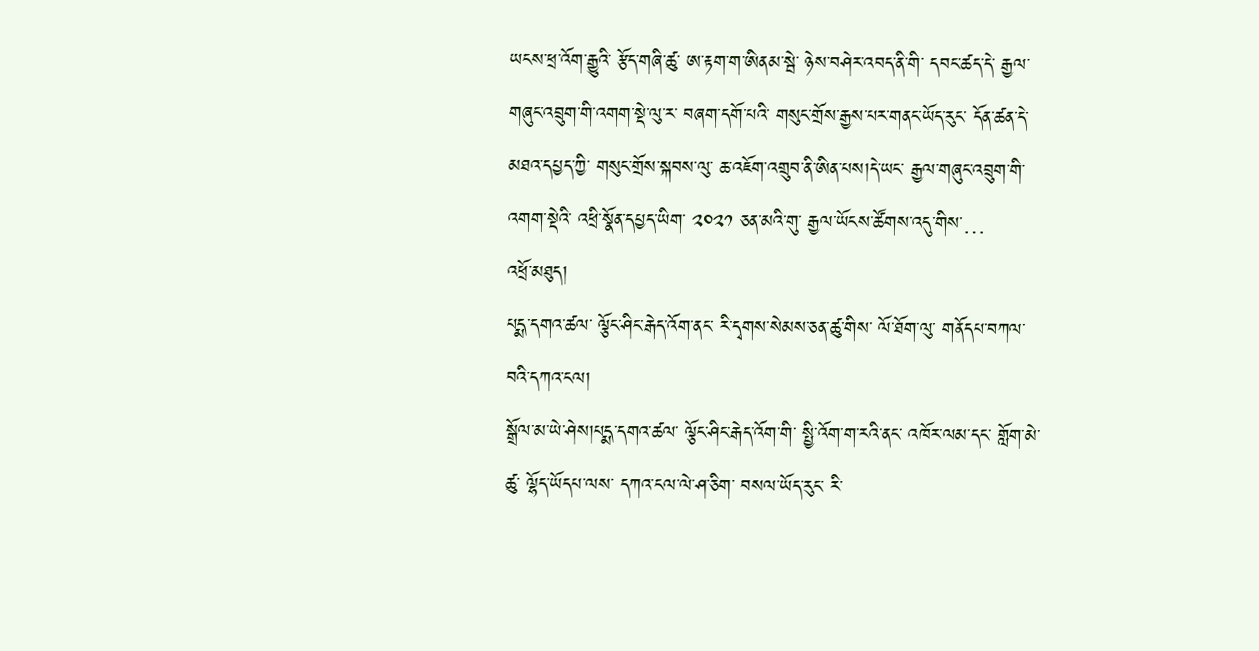ཡངས་ཕྲ་འོག་རྒྱུའི་ རྩོད་གཞི་ཚུ་ ཨ་རྟག་ག་ཨིནམ་སྦེ་ ཉེས་བཤེར་འབད་ནི་གི་ དབང་ཚད་དེ་ རྒྱལ་གཞུང་འབྲུག་གི་འགག་སྡེ་ལུ་ར་ བཞག་དགོ་པའི་ གསུང་གྲོས་རྒྱས་པར་གནང་ཡོད་རུང་ དོན་ཚན་དེ་ མཐའ་དཔྱད་ཀྱི་ གསུང་གྲོས་སྐབས་ལུ་ ཆ་འཇོག་འགྲུབ་ནི་ཨིན་པས།དེ་ཡང་ རྒྱལ་གཞུང་འབྲུག་གི་འགག་སྡེའི་ འཕྲི་སྣོན་དཔྱད་ཡིག་ ༢༠༢༡ ཅན་མའི་གུ་ རྒྱལ་ཡོངས་ཚོགས་འདུ་གིས་…
འཕྲོ་མཐུད།
པདྨ་དགའ་ཚལ་ ལྕོང་ཤིང་རྒེད་འོག་ནང་ རི་དྭགས་སེམས་ཅན་ཚུ་གིས་ ལོ་ཐོག་ལུ་ གནོདཔ་བཀལ་བའི་དཀའ་ངལ།
སྒྲོལ་མ་ཡེ་ཤེས།པདྨ་དགའ་ཚལ་ ལྕོང་ཤིང་རྒེད་འོག་གི་ སྤྱི་འོག་ག་རའི་ནང་ འཁོར་ལམ་དང་ གློག་མེ་ཚུ་ ལྷོད་ཡོདཔ་ལས་ དཀའ་ངལ་ལེ་ཤ་ཅིག་ བསལ་ཡོད་རུང་ རི་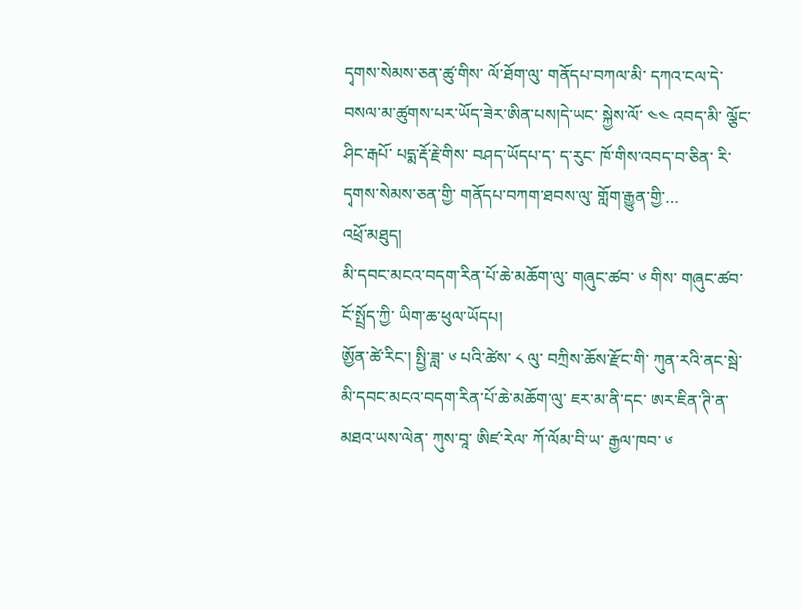དྭགས་སེམས་ཅན་ཚུ་གིས་ ལོ་ཐོག་ལུ་ གནོདཔ་བཀལ་མི་ དཀའ་ངལ་དེ་ བསལ་མ་ཚུགས་པར་ཡོད་ཟེར་ཨིན་པས།དེ་ཡང་ སྐྱེས་ལོ་ ༤༤ འབད་མི་ ལྕོང་ཤིང་རྒཔོ་ པདྨ་རྡོ་རྗེ་གིས་ བཤད་ཡོདཔ་ད་ ད་རུང་ ཁོ་གིས་འབད་བ་ཅིན་ རི་དྭགས་སེམས་ཅན་གྱི་ གནོདཔ་བཀག་ཐབས་ལུ་ གློག་རྒྱུན་གྱི་…
འཕྲོ་མཐུད།
མི་དབང་མངའ་བདག་རིན་པོ་ཆེ་མཆོག་ལུ་ གཞུང་ཚབ་ ༦ གིས་ གཞུང་ཚབ་ངོ་སྤྲོད་ཀྱི་ ཡིག་ཆ་ཕུལ་ཡོདཔ།
ཨྱོན་ཚེ་རིང་། སྤྱི་ཟླ་ ༦ པའི་ཚེས་ ༨ ལུ་ བཀྲིས་ཆོས་རྫོང་གི་ ཀུན་རའི་ནང་སྦེ་ མི་དབང་མངའ་བདག་རིན་པོ་ཆེ་མཆོག་ལུ་ ཇར་མ་ནི་དང་ ཨར་ཇིན་ཊི་ན་ མཐའ་ཡས་ལེན་ ཀུས་བཱ་ ཨིཛ་རེལ་ ཀོ་ལོམ་བི་ཡ་ རྒྱལ་ཁབ་ ༦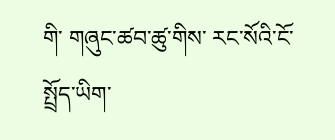གི་ གཞུང་ཚབ་ཚུ་གིས་ རང་སོའི་ངོ་སྤྲོད་ཡིག་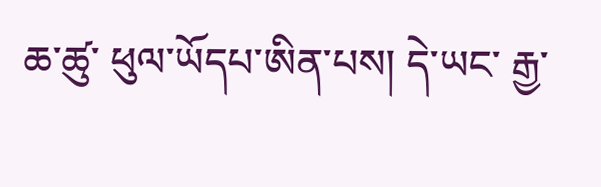ཆ་ཚུ་ ཕུལ་ཡོདཔ་ཨིན་པས། དེ་ཡང་ རྒྱ་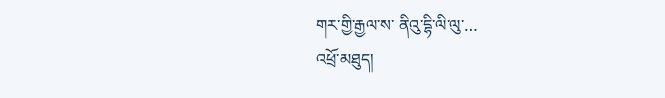གར་གྱི་རྒྱལ་ས་ ནིའུ་དྷི་ལི་ལུ་…
འཕྲོ་མཐུད།